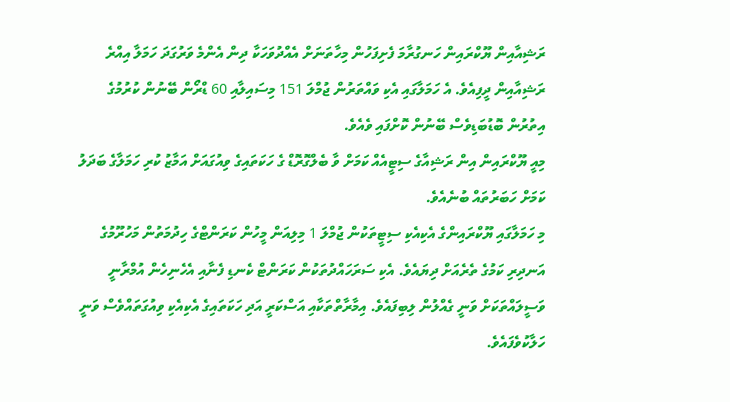ރަޝިއާއިން ޔޫކްރައިން ހަނގުރާމަ ފެށިފަހުން މިހާތަނަށް އެއްދުވަހަކާ ދިން އެންމެ ވަރުގަދަ ހަމަލާ އިއްރެ ރަޝިއާއިން ދީފިއެވެ. އެ ހަމަލާގައި އެކި ވައްތަރުން ޖުމްލަ 151 މިސައިލާއި 60 ޑްރޯން ބޭނުން ކުރުމުގެ އިތުރުން ބޮޑުބަޑިވެސް ބޭނުން ކޮށްފައި ވެއެވެ.
މިއީ ޔޫކްރައިން އިން ރަޝިއާގެ ސިޓީއެއް ކަމަށް ވާ ބެލްގޮރޮޑް ގެ ހަކަތައިގެ ވިއުގައަށް އަމާޒު ކުރި ހަމަލާގެ ބަދަލު ކަމަށް ހަބަރުތައް ބުނެއެވެ.
މި ހަމަލާގައި ޔޫކްރައިންގެ އެކިއެކި ސިޓީތަކުން ޖުމްލަ 1 މިލިއަން މީހުން ކަރަންޓްގެ ހިދުމަތުން މަހުރޫމުގެ އަނދިރި ކަމުގެ ތެރެއަށް ދިޔައެވެ. އެކި ސަރަހައްދުތަކުން ކަރަންޓް ކެނޑި ފެނާއި އެހެނިހެން އުމްރާނީ ވަސީލައްތަކަށް ވަނީ ގެއްލުން ލިބިފައެވެ. އިމާރާތްތަކާއި އަސްކަރީ އަދި ހަކަތައިގެ އެކިއެކި ވިއުގަތައްވެސް ވަނީ ހަލާކުވެފައެވެ.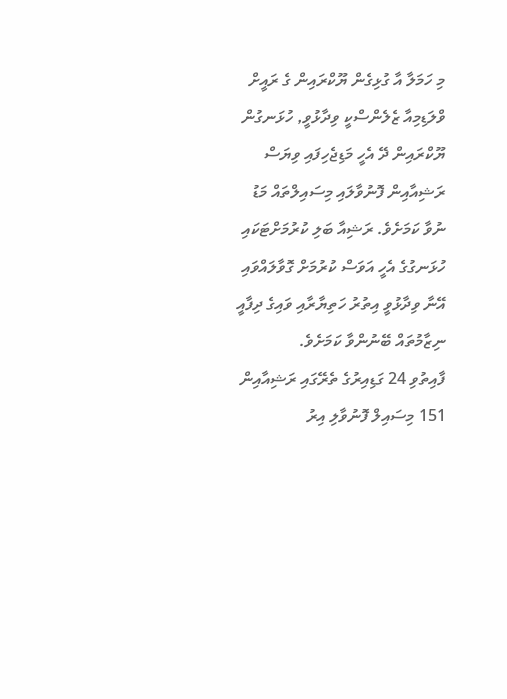މި ހަމަލާ އާ ގުޅިގެން ޔޫކްރައިން ގެ ރައީށް ވްލަޑިމިއާ ޒެލެންސްކީ ވިދާޅުވީ, ހުޅަނގުން ޔޫކްރައިން ދޭ އެހީ މަޑިޖެހިފައި ވިޔަސް ރަޝިއާއިން ފޮނުވާލައި މިސައިލްތައް މަޑު ނުވާ ކަމަށެވެ. ރަޝިއާ ބަލި ކުރުމަށްޓަކައި ހުޅަނގުގެ އެހީ އަވަސް ކުރުމަށް ގޮވާލައްވައި އޭނާ ވިދާޅުވީ އިތުރު ހަތިޔާރާއި ވައިގެ ދިފާއީ ނިޒާމުތައް ބޭނުންވާ ކަމަށެވެ.
ފާއިތުވި 24 ގަޑިއިރުގެ ތެރޭގައި ރަޝިއާއިން 151 މިސައިލް ފޮނުވާލި އިރު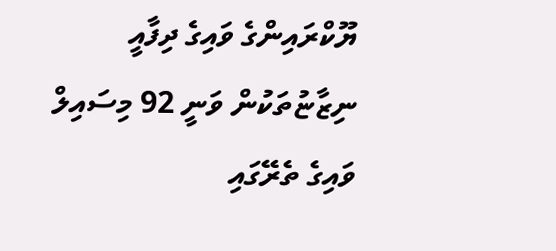ޔޫކްރައިންގެ ވައިގެ ދިފާއީ ނިޒާޏުތަކުން ވަނީ 92 މިސައިލް ވައިގެ ތެރޭގައި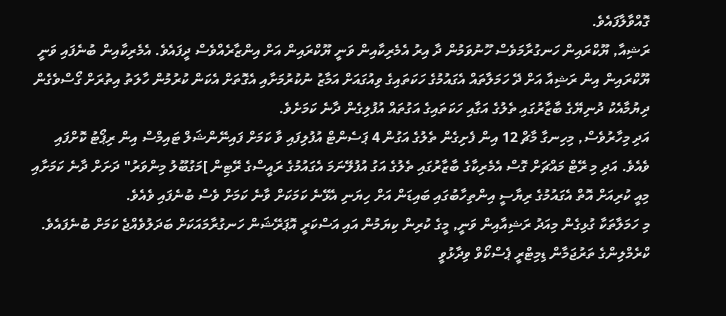ގޮއްވާލާފައެވެ.
ރަޝިއާ, ޔޫކްރައިން ހަނގުރާމަވެސް ހޫނުވަމުން ދާ އިރު އެމެރިކާއިން ވަނީ ޔޫކްރައިން އަށް އިންޒާރެއްވެސް ދީފައެވެ. އެމެރިކާއިން ބުނެފައި ވަނީ ޔޫކްރައިން އިން ރަޝިއާ އަށް ދޭ ހަމަލާތައް އެގައުމުގެ ހަކަތައިގެ ވިއުގައަށް އަމާޒު ނުކުރުމަށާއި އެގޮތަށް އެކަން ކުރުމުން ހާލަތު އިތުރަށް ގޯސްވެގެން ދިޔުމާއެކު ދުނިޔޭގެ ބާޒާރުގައި ތެލުގެ އަގާއި ހަކަތައިގެ އަގުތައް އުފުލިގެން ދާނެ ކަމަށެވެ.
އަދި މިހާރުވެސް, މިހިނގާ މާޗް 12 އިން ފެށިގެން ތެލުގެ އަގުން 4 ޕަސެންޓް އުފުލިފައި ވާ ކަމަށް ފައިނޭންޝަލް ޓައިމްސް އިން ރިޕޯޓު ކޮށްފައި ވެއެވެ. އަދި މި ރޭޓް މައްޗަށް ގޮސް އެމެރިކާގެ ބާޒާރުގައި ތެލުގެ އަގު އުފުލޭނަމަ އެގައުމުގެ ރައީސްގެ ރޭޓިން ]މަގުބޫލު މިންވަރު" ދަށަށް ދާނެ ކަމަށާއި މިއީ ކުރިއަށް އޮތް އެގައުމުގެ ރިޔާސީ އިންތިހާބުގައި ބައިޑަން އަށް ހިޔަނި އެޅޭނެ ކަމަކަށް ވާނެ ކަމަށް ވެސް ބުނެފައި ވެއެވެ.
މި ހަމަލާތަކާ ގުޅިގެން މިއަދު ރަޝިއާއިން ވަނީ, މީގެ ކުރިން ކިޔަމުން އައި އަސްކަރީ އޮޕަރޭޝަން ހަނގުރާމައަކަށް ބަދަލުވެއްޖެ ކަމަށް ބުނެފައެވެ.
ކްރެމްލިންގެ ތަރުޖަމާން ޑިމިޓްރީ ޕެސްކޯވް ވިދާޅުވީ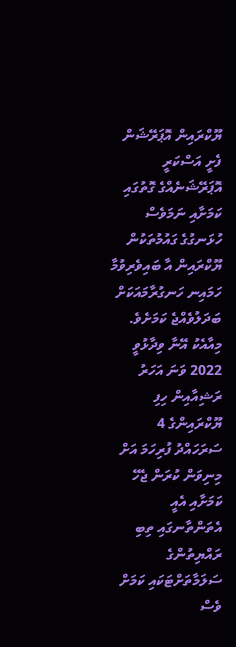ޔޫކްރައިން އޮޕަރޭޝަން ފެށީ އަސްކަރީ އޮޕަރޭޝަނެއްގެ ގޮތުގައި ކަމަށާއި ނަމަވެސް ހުޅަނގުގެ ގައުމުތަކުން ޔޫކްރައިން އާ ބައިވެރިވުމާ ހަމައިނ ހަނގުރާމައަކަށް ބަދަލުވެއްޖެ ކަމަށެވެ.
މިއާއެކު އޭނާ ވިދާޅުވީ 2022 ވަނަ އަހަރު ރަޝިއާއިން ހިފި ޔޫކްރައިންގެ 4 ސަރަހައްދު ފުރިހަމަ އަށް މިނިވަން ކުރަން ޖެހޭ ކަމަށާއި އެއީ އެތަންތާނގައި ތިބި ރައްޔިތުންގެ ސަލަމާތަށްޓަކައި ކަމަށް ވެސް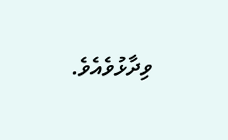ވިދާޅުވެއެވެ.